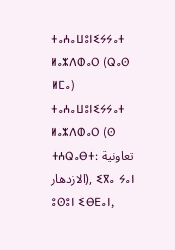ⵜⴰⵄⴰⵡⵓⵏⵉⵢⵢⴰⵜ ⵍⴰⵣⴷⵀⴰⵔ (ⵕⴰⵙ ⵍⵎⴰ)
ⵜⴰⵄⴰⵡⵓⵏⵉⵢⵢⴰⵜ ⵍⴰⵣⴷⵀⴰⵔ (ⵙ ⵜⵄⵕⴰⴱⵜ: تعاونية الازدهار), ⵉⴳⴰ ⵢⴰⵏ ⵓⵙⵓⵏ ⵉⴱⴹⴰⵏ,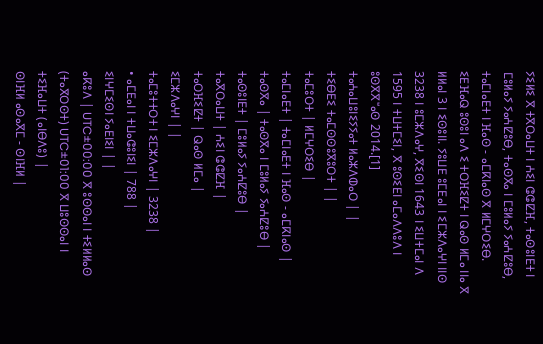ⵢⵉⵍⵉ ⴳ ⵜⴳⵔⴰⵡⵜ ⵏ ⵄⵉⵏ ⵛⵛⵇⴼ, ⵜⴰⵙⵓⵏⴹⵜ ⵏ ⵎⵓⵍⴰⵢ ⵢⴰⵄⵇⵓⴱ, ⵜⴰⵙⴳⴰ ⵏ ⵎⵓⵍⴰⵢ ⵢⴰⵄⵇⵓⴱ, ⵜⴰⵎⵏⴰⴹⵜ ⵏ ⴼⴰⵙ - ⴰⵎⴽⵏⴰⵙ ⴳ ⵍⵎⵖⵔⵉⴱ. ⵉⴹⴼⴰⵕ ⵓⵙⵓⵏ ⴰⴷ ⵉ ⵜⵔⴼⵉⵇⵜ ⵏ ⵕⴰⵙ ⵍⵎⴰ ⵏⵏⴰ ⴳ ⵍⵍⴰⵏ 3 ⵏ ⵉⵙⵓⵏⵏ. ⵢⵓⵡⴹ ⵓⵎⴹⴰⵏ ⵏ ⵉⵎⵣⴷⴰⵖⵏ ⵏⵏⵙ 3238 ⵏ ⵓⵎⵣⴷⴰⵖ, ⴳⵉⵙⵏ 1643 ⵏ ⵉⵡⵜⵎⴰⵏ ⴷ 1595 ⵏ ⵜⵡⵜⵎⵉⵏ, ⴳ ⵓⵙⵉⴹⵏ ⴰⵎⴰⴷⴷⵓⴷ ⵏ ⵓⵙⴳⴳⵯⴰⵙ 2014.[1]
ⵜⴰⵄⴰⵡⵓⵏⵉⵢⵢⴰⵜ ⵍⴰⵣⴷⵀⴰⵔ | |
ⵜⵉⴱⴹⵉ ⵜⴰⵎⵙⵙⵓⴳⵓⵔⵜ | |
ⵜⴰⵎⵓⵔⵜ | ⵍⵎⵖⵔⵉⴱ |
ⵜⴰⵎⵏⴰⴹⵜ | ⵜⴰⵎⵏⴰⴹⵜ ⵏ ⴼⴰⵙ - ⴰⵎⴽⵏⴰⵙ |
ⵜⴰⵙⴳⴰ | ⵜⴰⵙⴳⴰ ⵏ ⵎⵓⵍⴰⵢ ⵢⴰⵄⵇⵓⴱ |
ⵜⴰⵙⵓⵏⴹⵜ | ⵎⵓⵍⴰⵢ ⵢⴰⵄⵇⵓⴱ |
ⵜⴰⴳⵔⴰⵡⵜ | ⵄⵉⵏ ⵛⵛⵇⴼ |
ⵜⴰⵔⴼⵉⵇⵜ | ⵕⴰⵙ ⵍⵎⴰ |
ⵉⵎⵣⴷⴰⵖⵏ | |
ⵜⴰⵎⵓⵜⵜⵔⵜ ⵏ ⵉⵎⵣⴷⴰⵖⵏ | 3238 |
• ⴰⵎⴹⴰⵏ ⵏ ⵜⵡⴰⵛⵓⵏⵉⵏ | 788 |
ⵉⵏⵖⵎⵉⵙⵏ ⵢⴰⴹⵏⵉⵏ | |
ⴰⴽⵓⴷ | UTC±00:00 ⴳ ⵓⵙⵙⴰⵏ ⵏ ⵜⵉⵍⵍⴰⵙ (ⵜⴰⴳⵔⵙⵜ) UTC±01:00 ⴳ ⵡⵓⵙⵙⴰⵏ ⵏ ⵜⵉⴼⴰⵡⵜ (ⴰⵏⴱⴷⵓ) |
ⵙⵏⴼⵍ ⴰⵙⴰⴳⵎ - ⵙⵏⴼⵍ |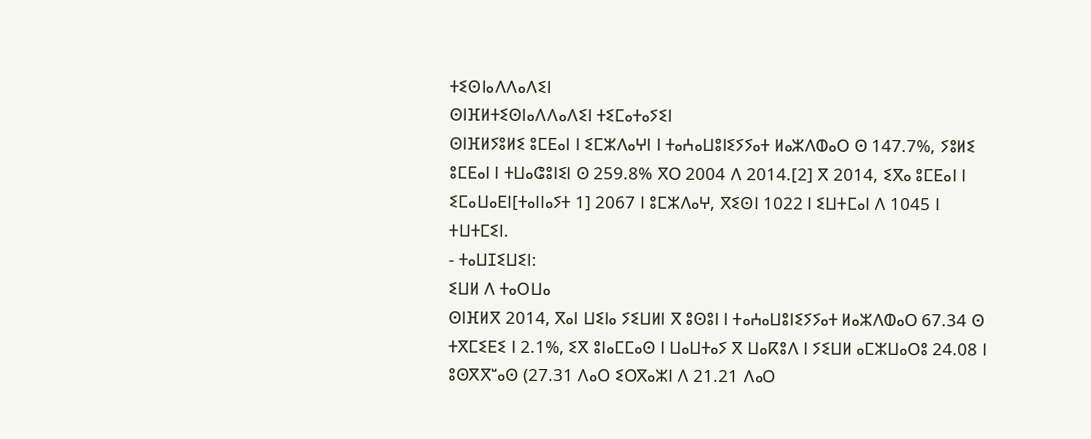ⵜⵉⵙⵏⴰⴷⴷⴰⴷⵉⵏ
ⵙⵏⴼⵍⵜⵉⵙⵏⴰⴷⴷⴰⴷⵉⵏ ⵜⵉⵎⴰⵜⴰⵢⵉⵏ
ⵙⵏⴼⵍⵢⵓⵍⵉ ⵓⵎⴹⴰⵏ ⵏ ⵉⵎⵣⴷⴰⵖⵏ ⵏ ⵜⴰⵄⴰⵡⵓⵏⵉⵢⵢⴰⵜ ⵍⴰⵣⴷⵀⴰⵔ ⵙ 147.7%, ⵢⵓⵍⵉ ⵓⵎⴹⴰⵏ ⵏ ⵜⵡⴰⵛⵓⵏⵉⵏ ⵙ 259.8% ⴳⵔ 2004 ⴷ 2014.[2] ⴳ 2014, ⵉⴳⴰ ⵓⵎⴹⴰⵏ ⵏ ⵉⵎⴰⵡⴰⴹⵏ[ⵜⴰⵏⵏⴰⵢⵜ 1] 2067 ⵏ ⵓⵎⵣⴷⴰⵖ, ⴳⵉⵙⵏ 1022 ⵏ ⵉⵡⵜⵎⴰⵏ ⴷ 1045 ⵏ ⵜⵡⵜⵎⵉⵏ.
- ⵜⴰⵡⵊⵉⵡⵉⵏ:
ⵉⵡⵍ ⴷ ⵜⴰⵔⵡⴰ
ⵙⵏⴼⵍⴳ 2014, ⴳⴰⵏ ⵡⵉⵏⴰ ⵢⵉⵡⵍⵏ ⴳ ⵓⵙⵓⵏ ⵏ ⵜⴰⵄⴰⵡⵓⵏⵉⵢⵢⴰⵜ ⵍⴰⵣⴷⵀⴰⵔ 67.34 ⵙ ⵜⴳⵎⵉⴹⵉ ⵏ 2.1%, ⵉⴳ ⵓⵏⴰⵎⵎⴰⵙ ⵏ ⵡⴰⵡⵜⴰⵢ ⴳ ⵡⴰⴽⵓⴷ ⵏ ⵢⵉⵡⵍ ⴰⵎⵣⵡⴰⵔⵓ 24.08 ⵏ ⵓⵙⴳⴳⵯⴰⵙ (27.31 ⴷⴰⵔ ⵉⵔⴳⴰⵣⵏ ⴷ 21.21 ⴷⴰⵔ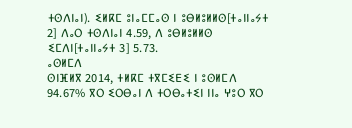ⵜⵙⴷⵏⴰⵏ). ⵉⵍⴽⵎ ⵓⵏⴰⵎⵎⴰⵙ ⵏ ⵓⴱⵍⵓⵍⵍⵙ[ⵜⴰⵏⵏⴰⵢⵜ 2] ⴷⴰⵔ ⵜⵙⴷⵏⴰⵏ 4.59, ⴷ ⵓⴱⵍⵓⵍⵍⵙ ⵉⵎⴷⵏ[ⵜⴰⵏⵏⴰⵢⵜ 3] 5.73.
ⴰⵙⵍⵎⴷ
ⵙⵏⴼⵍⴳ 2014, ⵜⵍⴽⵎ ⵜⴳⵎⵉⴹⵉ ⵏ ⵓⵙⵍⵎⴷ 94.67% ⴳⵔ ⵉⵔⴱⴰⵏ ⴷ ⵜⵔⴱⴰⵜⵉⵏ ⵏⵏⴰ ⵖⵓⵔ ⴳⵔ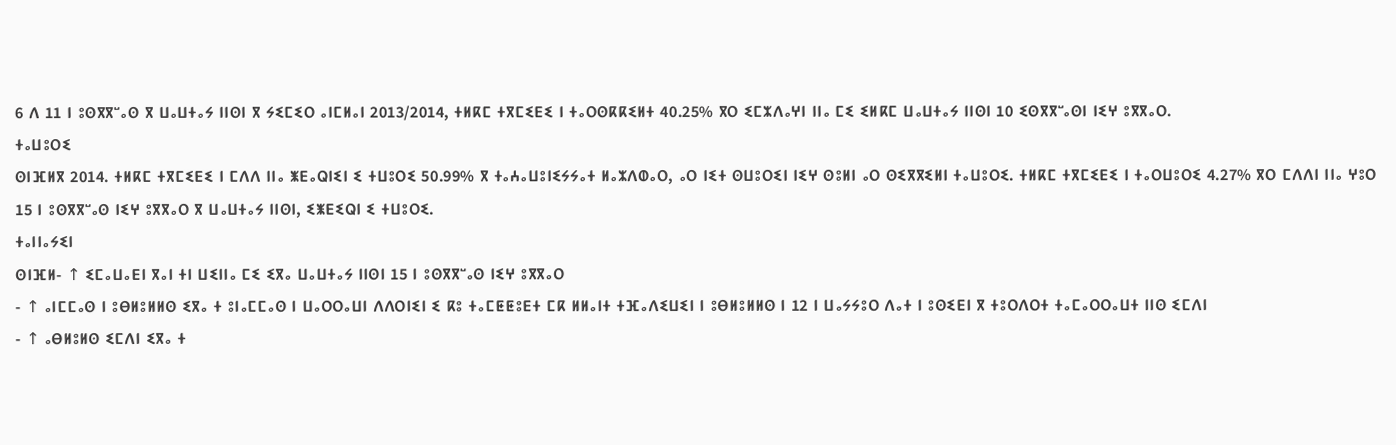6 ⴷ 11 ⵏ ⵓⵙⴳⴳⵯⴰⵙ ⴳ ⵡⴰⵡⵜⴰⵢ ⵏⵏⵙⵏ ⴳ ⵢⵉⵎⵉⵔ ⴰⵏⵎⵍⴰⵏ 2013/2014, ⵜⵍⴽⵎ ⵜⴳⵎⵉⴹⵉ ⵏ ⵜⴰⵔⵙⴽⴽⵉⵍⵜ 40.25% ⴳⵔ ⵉⵎⵣⴷⴰⵖⵏ ⵏⵏⴰ ⵎⵉ ⵉⵍⴽⵎ ⵡⴰⵡⵜⴰⵢ ⵏⵏⵙⵏ 10 ⵉⵙⴳⴳⵯⴰⵙⵏ ⵏⵉⵖ ⵓⴳⴳⴰⵔ.
ⵜⴰⵡⵓⵔⵉ
ⵙⵏⴼⵍⴳ 2014. ⵜⵍⴽⵎ ⵜⴳⵎⵉⴹⵉ ⵏ ⵎⴷⴷ ⵏⵏⴰ ⵥⴹⴰⵕⵏⵉⵏ ⵉ ⵜⵡⵓⵔⵉ 50.99% ⴳ ⵜⴰⵄⴰⵡⵓⵏⵉⵢⵢⴰⵜ ⵍⴰⵣⴷⵀⴰⵔ, ⴰⵔ ⵏⵉⵜ ⵙⵡⵓⵔⵉⵏ ⵏⵉⵖ ⵙⵓⵍⵏ ⴰⵔ ⵙⵉⴳⴳⵉⵍⵏ ⵜⴰⵡⵓⵔⵉ. ⵜⵍⴽⵎ ⵜⴳⵎⵉⴹⵉ ⵏ ⵜⴰⵔⵡⵓⵔⵉ 4.27% ⴳⵔ ⵎⴷⴷⵏ ⵏⵏⴰ ⵖⵓⵔ 15 ⵏ ⵓⵙⴳⴳⵯⴰⵙ ⵏⵉⵖ ⵓⴳⴳⴰⵔ ⴳ ⵡⴰⵡⵜⴰⵢ ⵏⵏⵙⵏ, ⵉⵥⴹⵉⵕⵏ ⵉ ⵜⵡⵓⵔⵉ.
ⵜⴰⵏⵏⴰⵢⵉⵏ
ⵙⵏⴼⵍ- ↑ ⵉⵎⴰⵡⴰⴹⵏ ⴳⴰⵏ ⵜⵏ ⵡⵉⵏⵏⴰ ⵎⵉ ⵉⴳⴰ ⵡⴰⵡⵜⴰⵢ ⵏⵏⵙⵏ 15 ⵏ ⵓⵙⴳⴳⵯⴰⵙ ⵏⵉⵖ ⵓⴳⴳⴰⵔ
- ↑ ⴰⵏⵎⵎⴰⵙ ⵏ ⵓⴱⵍⵓⵍⵍⵙ ⵉⴳⴰ ⵜ ⵓⵏⴰⵎⵎⴰⵙ ⵏ ⵡⴰⵔⵔⴰⵡⵏ ⴷⴷⵔⵏⵉⵏ ⵉ ⴽⵓ ⵜⴰⵎⵟⵟⵓⴹⵜ ⵎⴽ ⵍⵍⴰⵏⵜ ⵜⴼⴰⴷⵉⵡⵉⵏ ⵏ ⵓⴱⵍⵓⵍⵍⵙ ⵏ 12 ⵏ ⵡⴰⵢⵢⵓⵔ ⴷⴰⵜ ⵏ ⵓⵙⵉⴹⵏ ⴳ ⵜⵓⵔⴷⵔⵜ ⵜⴰⵎⴰⵔⵔⴰⵡⵜ ⵏⵏⵙ ⵉⵎⴷⵏ
- ↑ ⴰⴱⵍⵓⵍⵙ ⵉⵎⴷⵏ ⵉⴳⴰ ⵜ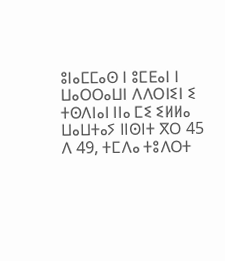ⵓⵏⴰⵎⵎⴰⵙ ⵏ ⵓⵎⴹⴰⵏ ⵏ ⵡⴰⵔⵔⴰⵡⵏ ⴷⴷⵔⵏⵉⵏ ⵉ ⵜⵙⴷⵏⴰⵏ ⵏⵏⴰ ⵎⵉ ⵉⵍⵍⴰ ⵡⴰⵡⵜⴰⵢ ⵏⵏⵙⵏⵜ ⴳⵔ 45 ⴷ 49, ⵜⵎⴷⴰ ⵜⵓⴷⵔⵜ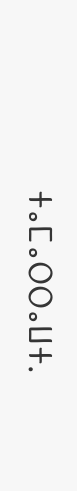ⵜⴰⵎⴰⵔⵔⴰⵡⵜ.